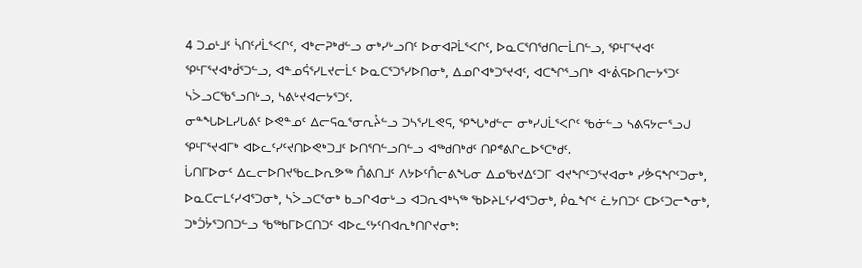4 ᑐᓄᒻᒧᑦ ᓵᑎᑦᓱᒫᕐᐸᒋᑦ, ᐊᒃᓕᕈᒃᑯᓪᓗ ᓂᒃᓯᒡᓗᑎᑦ ᐅᓂᐊᕈᒫᕐᐸᒋᑦ, ᐅᓇᑕᕐᑎᖁᑎᓕᒫᑎᓪᓗ, ᕿᒻᒥᕐᔪᐊᑦ ᕿᒻᒥᕐᔪᐊᒃᑰᕐᑐᓪᓗ, ᐊᓐᓄᕌᕐᓯᒪᔪᓕᒫᑦ ᐅᓇᑕᕐᑐᕐᓯᐅᑎᓂᒃ, ᐃᓄᒋᐊᒃᑐᕐᔪᐊᑦ, ᐊᑕᖏᕐᓗᑎᒃ ᐊᒡᕖᕋᐅᑎᓕᔭᕐᑐᑦ ᓴᐴᓗᑕᖃᕐᓗᑎᒡᓗ, ᓴᕕᒡᔪᐊᓕᔭᕐᑐᑦ.
ᓂᓐᖓᐅᒪᓯᒐᕕᑦ ᐅᕙᓐᓄᑦ ᐃᓕᕋᓇᕐᓂᕆᔧᓪᓗ ᑐᓴᕐᓯᒪᕙᕋ, ᕿᖓᒃᑯᓪᓕ ᓂᒃᓯᒍᒫᕐᐸᒋᑦ ᖃᓃᓪᓗ ᓴᕕᕋᔭᓕᕐᓗᒍ ᕿᒻᒥᕐᔪᐊᒥᒃ ᐊᐅᓚᑦᓯᑦᔪᑎᐅᕙᒃᑐᒧᑦ ᐅᑎᕐᑎᓪᓗᑎᓪᓗ ᐊᖅᑯᑎᒃᑯᑦ ᑎᑭᕝᕕᒋᓚᐅᕐᑕᒃᑯᑦ.
ᒑᑎᒥᐅᓂᑦ ᐃᓚᓕᐅᑎᔪᖃᓚᐅᕆᕗᖅ ᑍᕕᑎᒧᑦ ᐱᔭᐅᑦᑍᓕᕕᖓᓂ ᐃᓄᖃᔪᐃᑦᑐᒥ ᐊᔪᖏᑦᑐᕐᔪᐊᓂᒃ ᓯᕘᕋᖏᑦᑐᓂᒃ, ᐅᓇᑕᓕᒪᑦᓯᐊᕐᑐᓂᒃ, ᓴᐴᓗᑕᕐᓂᒃ ᑲᓗᒋᐊᓂᒡᓗ ᐊᑐᕆᐊᒃᓴᖅ ᖃᐅᔨᒪᑦᓯᐊᕐᑐᓂᒃ, ᑮᓇᖏᑦ ᓛᔭᑎᑐᑦ ᑕᐅᑦᑐᓕᖕᓂᒃ, ᑐᒃᑑᔮᕐᑐᑎᑐᓪᓗ ᖃᖅᑲᒥᐅᑕᑎᑐᑦ ᐊᐅᓚᑦᔭᑦᑎᐊᕆᒃᑎᒋᔪᓂᒃ: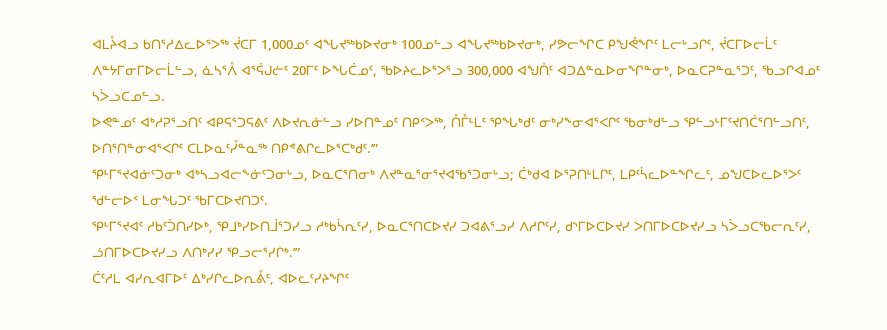ᐊᒪᔧᐊᓗ ᑲᑎᕐᓱᐃᓚᐅᕐᐳᖅ ᔫᑕᒥ 1,000ᓄᑦ ᐊᖓᔪᖅᑲᐅᔪᓂᒃ 100ᓄᓪᓗ ᐊᖓᔪᖅᑲᐅᔪᓂᒃ, ᓯᕗᓕᖏᑕ ᑭᖑᕚᖏᑦ ᒪᓕᒡᓗᒋᑦ, ᔫᑕᒥᐅᓕᒫᑦ ᐱᓐᔭᒥᓂᒥᐅᓕᒫᓪᓗ, ᓈᓴᕐᐰ ᐊᕐᕌᒍᓖᑦ 20ᒥᑦ ᐅᖓᑖᓄᑦ, ᖃᐅᔨᓚᐅᕐᐳᕐᓗ 300,000 ᐊᖑᑏᑦ ᐊᑐᐃᓐᓇᐅᓂᖏᓐᓂᒃ, ᐅᓇᑕᕈᓐᓇᕐᑐᑦ, ᖃᓗᒋᐊᓄᑦ ᓴᐴᓗᑕᓄᓪᓗ.
ᐅᕙᓐᓄᑦ ᐊᒃᓱᕈᕐᓗᑎᑦ ᐊᑭᕋᕐᑐᕋᕕᑦ ᐱᐅᔪᕆᓃᓪᓗ ᓯᐅᑎᓐᓄᑦ ᑎᑭᑉᐳᖅ, ᑍᒤᒻᒪᑦ ᕿᖓᒃᑯᑦ ᓂᒃᓯᖕᓂᐊᕐᐸᒋᑦ ᖃᓂᒃᑯᓪᓗ ᕿᓪᓗᒻᒥᑦᔪᑎᑖᕐᑎᓪᓗᑎᑦ, ᐅᑎᕐᑎᓐᓂᐊᕐᐸᒋᑦ ᑕᒪᐅᓇᑦᓮᓐᓇᖅ ᑎᑭᕝᕕᒋᓚᐅᕐᑕᒃᑯᑦ.’”
ᕿᒻᒥᕐᔪᐊᓃᑦᑐᓂᒃ ᐊᒃᓴᓗᐊᓕᖕᓃᑦᑐᓂᒡᓗ, ᐅᓇᑕᕐᑎᓂᒃ ᐱᔪᓐᓇᕐᓂᕐᔪᐊᖃᕐᑐᓂᒡᓗ; ᑖᒃᑯᐊ ᐅᕐᕈᑎᒻᒪᒋᑦ, ᒪᑭᑦᓵᓚᐅᓐᖏᓚᑦ, ᓄᖑᑕᐅᓚᐅᕐᐳᑦ ᖁᓪᓕᐅᑉ ᒪᓂᖓᑐᑦ ᖃᒥᑕᐅᔪᑎᑐᑦ.
ᕿᒻᒥᕐᔪᐊᑦ ᓱᑲᑦᑑᑎᓯᐅᒃ, ᕿᒧᒃᓯᐅᑎᒨᕐᑐᓯᓗ ᓱᒃᑲᓵᕆᑦᓯ, ᐅᓇᑕᕐᑎᑕᐅᔪᓯ ᑐᐊᕕᕐᓗᓯ ᐱᓱᒋᑦᓯ, ᑯᔅᒥᐅᑕᐅᔪᓯ ᐳᑎᒥᐅᑕᐅᔪᓯᓗ ᓴᐴᓗᑕᖃᓕᕆᑦᓯ, ᓘᑎᒥᐅᑕᐅᔪᓯᓗ ᐱᑎᒃᓯᓯ ᕿᓗᓕᕐᓯᒋᒃ.’”
ᑖᑦᓱᒪ ᐊᓯᕆᐊᒥᐅᑦ ᐃᒃᓯᒋᓚᐅᕆᕔᑦ, ᐊᐅᓚᑦᓯᔨᖏᑦ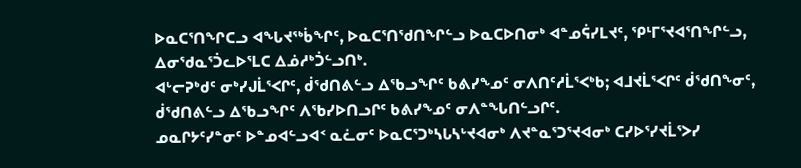ᐅᓇᑕᕐᑎᖏᑕᓗ ᐊᖓᔪᖅᑳᖏᑦ, ᐅᓇᑕᕐᑎᖁᑎᖏᓪᓗ ᐅᓇᑕᐅᑎᓂᒃ ᐊᓐᓄᕌᓯᒪᔪᑦ, ᕿᒻᒥᕐᔪᐊᕐᑎᖏᓪᓗ, ᐃᓂᖁᓇᕐᑑᓚᐅᕐᒪᑕ ᐃᓅᓱᒃᑑᓪᓗᑎᒃ.
ᐊᒡᓕᕈᒃᑯᑦ ᓂᒃᓯᒍᒫᕐᐸᒋᑦ, ᑰᖁᑎᕕᓪᓗ ᐃᖃᓗᖏᑦ ᑲᕕᓯᖕᓄᑦ ᓂᐱᑎᑦᓱᒫᕐᐸᒃᑲ; ᐊᒧᔪᒫᕐᐸᒋᑦ ᑰᖁᑎᖕᓂᑦ, ᑰᖁᑎᕕᓪᓗ ᐃᖃᓗᖏᑦ ᐱᖃᓯᐅᑎᓗᒋᑦ ᑲᕕᓯᖕᓄᑦ ᓂᐱᓐᖓᑎᓪᓗᒋᑦ.
ᓄᓇᒋᔭᑦᓯᓐᓂᑦ ᐅᓐᓄᐊᓪᓗᐊᑉ ᓇᓛᓂᑦ ᐅᓇᑕᕐᑐᒃᓴᒐᓴᒡᔪᐊᓂᒃ ᐱᔪᓐᓇᕐᑐᕐᔪᐊᓂᒃ ᑕᓯᐅᕐᓯᔪᒫᕐᐳᓯ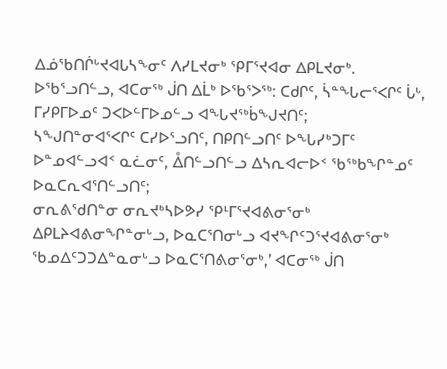ᐃᓅᖃᑎᒌᒡᔪᐊᒐᓴᖕᓂᑦ ᐱᓯᒪᔪᓂᒃ ᕿᒥᕐᔪᐊᓂ ᐃᑭᒪᔪᓂᒃ.
ᐅᖃᕐᓗᑎᓪᓗ, ᐊᑕᓂᖅ ᒎᑎ ᐃᒫᒃ ᐅᖃᕐᐳᖅ: ᑕᑯᒋᑦ, ᓵᓐᖓᓕᕐᐸᒋᑦ ᒑᒡ, ᒥᓯᑭᒥᐅᓄᑦ ᑐᐸᐅᓪᒥᐅᓄᓪᓗ ᐊᖓᔪᖅᑳᖑᔪᑎᑦ;
ᓴᖑᑎᓐᓂᐊᕐᐸᒋᑦ ᑕᓯᐅᕐᓗᑎᑦ, ᑎᑭᑎᓪᓗᑎᑦ ᐅᖓᓯᒃᑐᒥᑦ ᐅᓐᓄᐊᓪᓗᐊᑉ ᓇᓛᓂᑦ, ᐂᑎᓪᓗᑎᓪᓗ ᐃᓴᕆᐊᓕᐅᑉ ᖃᖅᑲᖏᓐᓄᑦ ᐅᓇᑕᕆᐊᕐᑎᓪᓗᑎᑦ;
ᓂᕆᕕᖁᑎᓐᓂ ᓂᕆᔪᒃᓴᐅᕗᓯ ᕿᒻᒥᕐᔪᐊᕕᓂᕐᓂᒃ ᐃᑭᒪᔨᐊᕕᓂᖏᓐᓂᒡᓗ, ᐅᓇᑕᕐᑎᓂᒡᓗ ᐊᔪᖏᑦᑐᕐᔪᐊᕕᓂᕐᓂᒃ ᖃᓄᐃᑦᑐᑐᐃᓐᓇᓂᒡᓗ ᐅᓇᑕᕐᑎᕕᓂᕐᓂᒃ,’ ᐊᑕᓂᖅ ᒎᑎ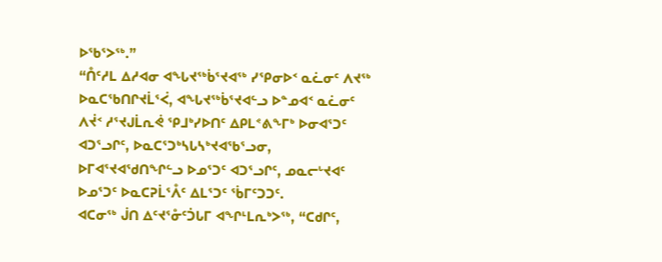ᐅᖃᕐᐳᖅ.”
“ᑍᑦᓱᒪ ᐃᓱᐊᓂ ᐊᖓᔪᖅᑳᕐᔪᐊᖅ ᓯᕿᓂᐅᑉ ᓇᓛᓂᑦ ᐱᔪᖅ ᐅᓇᑕᖃᑎᒋᔪᒫᕐᐹ, ᐊᖓᔪᖅᑳᕐᔪᐊᓪᓗ ᐅᓐᓄᐊᑉ ᓇᓛᓂᑦ ᐱᔫᑉ ᓱᕐᔪᒍᒫᕆᕚ ᕿᒧᒃᓯᐅᑎᑦ ᐃᑭᒪᕝᕕᖕᒥᒃ ᐅᓂᐊᕐᑐᑦ ᐊᑐᕐᓗᒋᑦ, ᐅᓇᑕᕐᑐᒃᓴᒐᓴᒃᔪᐊᖃᕐᓗᓂ, ᐅᒥᐊᕐᔪᐊᖁᑎᖏᓪᓗ ᐅᓄᕐᑐᑦ ᐊᑐᕐᓗᒋᑦ, ᓄᓇᓕᒡᔪᐊᑦ ᐅᓄᕐᑐᑦ ᐅᓇᑕᕈᒫᕐᐰᑦ ᐃᒪᕐᑐᑦ ᖄᒥᑦᑐᑐᑦ.
ᐊᑕᓂᖅ ᒎᑎ ᐃᑦᔪᕐᓁᑦᑑᒐᒥ ᐊᖏᒻᒪᕆᒃᐳᖅ, “ᑕᑯᒋᑦ,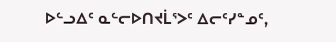ᐅᓪᓗᐃᑦ ᓇᓪᓕᐅᑎᔪᒫᕐᐳᑦ ᐃᓕᑦᓯᓐᓄᑦ,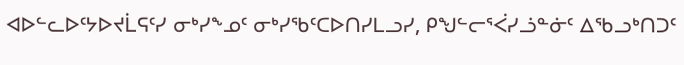ᐊᐅᓪᓚᐅᑦᔭᐅᔪᒫᕋᑦᓯ ᓂᒃᓯᖕᓄᑦ ᓂᒃᓯᖃᑦᑕᐅᑎᓯᒪᓗᓯ, ᑭᖑᓪᓕᕐᐹᓯᓘᓐᓃᑦ ᐃᖃᓗᒃᑎᑐᑦ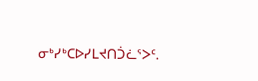ᓂᒃᓯᒃᑕᐅᓯᒪᔪᑎᑑᓛᕐᐳᑦ.